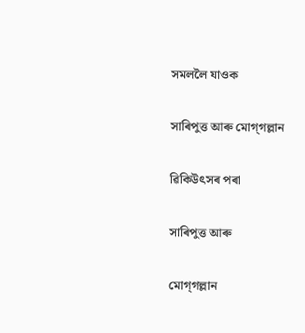সমললৈ যাওক

সাৰিপুত্ত আৰু মোগ্‌গল্লান

ৱিকিউৎসৰ পৰা

সাৰিপুত্ত আৰু

মোগ্‌গল্লান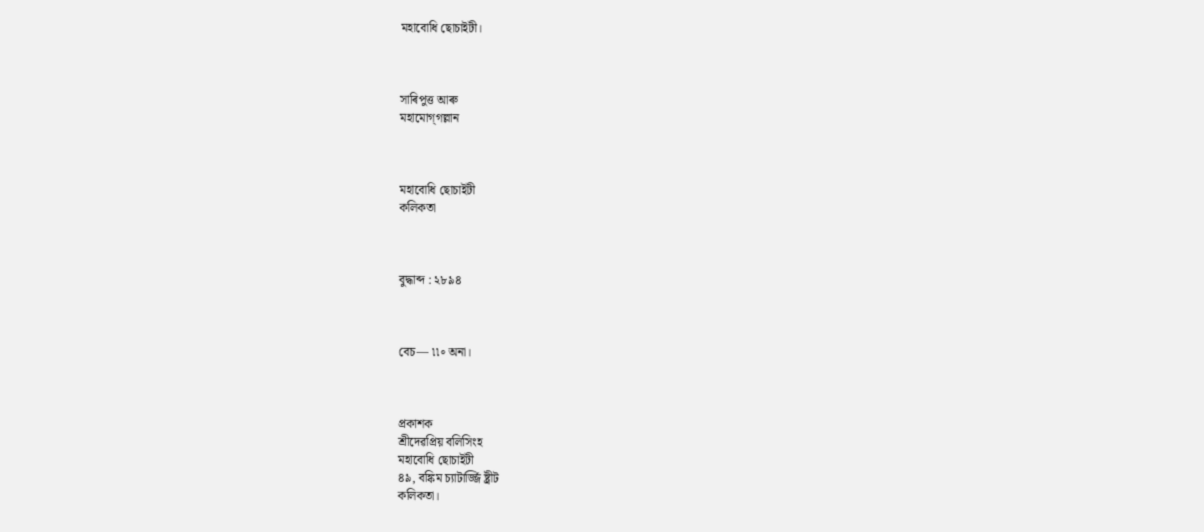মহাবোধি ছোচাইটী।



সাৰিপুত্ত আৰু
মহামোগ্‌গল্লান



মহাবোধি ছোচাইটী
কলিকতা



বুদ্ধাব্দ : ২৮৯৪



বেচ— ৷৷৹ অনা।



প্ৰকাশক
শ্ৰীদেৱপ্ৰিয় বলিসিংহ
মহাবোধি ছোচাইটী
৪৯, বঙ্কিম চ্যাটাৰ্জ্জি ষ্ট্ৰীট
কলিকতা।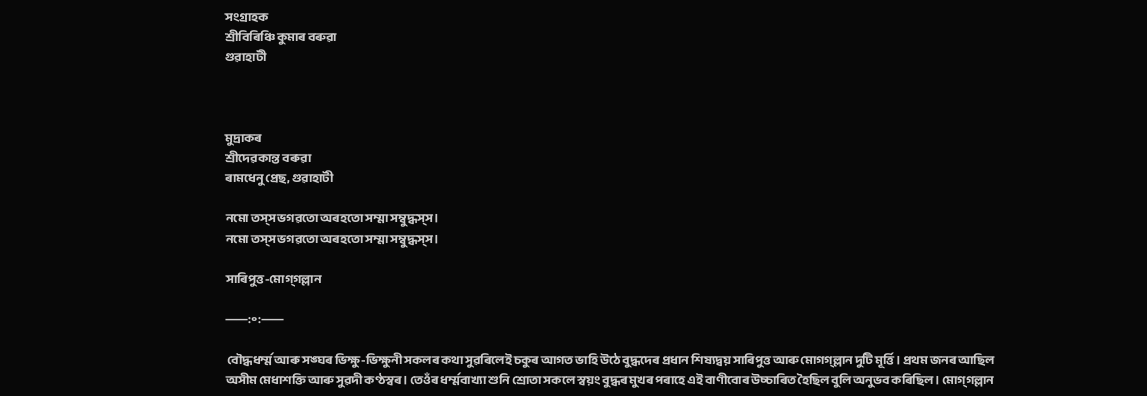সংগ্ৰাহক
শ্ৰীবিৰিঞ্চি কুমাৰ বৰুৱা
গুৱাহাটী



মুদ্ৰাকৰ
শ্ৰীদেৱকান্ত বৰুৱা
ৰামধেনু প্ৰেছ, গুৱাহাটী

নমো তস্‌স ভগৱতো অৰহতো সম্মা সম্বুদ্ধস্‌স।
নমো তস্‌স ভগৱতো অৰহতো সম্মা সম্বুদ্ধস্‌স।

সাৰিপুত্ত-মোগ্‌গল্লান

⸺:৹:⸺

 বৌদ্ধধৰ্ম্ম আৰু সঙ্ঘৰ ভিক্ষু-ভিক্ষুনী সকলৰ কথা সুৱৰিলেই চকুৰ আগত ভাহি উঠে বুদ্ধদেৰ প্ৰধান শিষ্যদ্বয় সাৰিপুত্ত আৰু মোগগ্‌ল্লান দুটি মূৰ্ত্তি। প্ৰথম জনৰ আছিল অসীম মেধাশক্তি আৰু সুৱদী কণ্ঠস্বৰ। তেওঁৰ ধৰ্ম্মবাখ্যা শুনি শ্ৰোতা সকলে স্বয়ং বুদ্ধৰ মুখৰ পৰাহে এই বাণীবোৰ উচ্চাৰিত হৈছিল বুলি অনুভব কৰিছিল। মোগ্‌গল্লান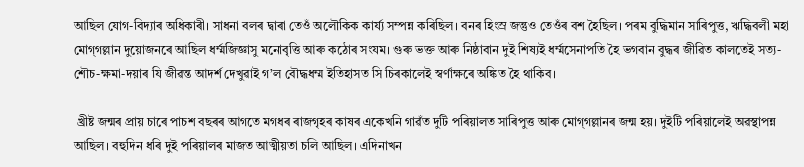আছিল যোগ-বিদ্যাৰ অধিকাৰী। সাধনা বলৰ দ্বাৰা তেওঁ অলৌকিক কাৰ্য্য সম্পন্ন কৰিছিল। বনৰ হিংস্ৰ জন্তুও তেওঁৰ বশ হৈছিল। পৰম বুদ্ধিমান সাৰিপুত্ত, ঋদ্ধিবলী মহা মোগ্‌গল্লান দুয়োজনৰে আছিল ধৰ্ম্মজিজ্ঞাসু মনোবৃত্তি আৰু কঠোৰ সংযম। গুৰু ভক্ত আৰু নিষ্ঠাবান দুই শিষ্যই ধৰ্ম্মসেনাপতি হৈ ভগবান বুদ্ধৰ জীৱিত কালতেই সত্য-শৌচ-ক্ষমা-দয়াৰ যি জীৱন্ত আদৰ্শ দেখুৱাই গ’ল বৌদ্ধধম্ম ইতিহাসত সি চিৰকালেই স্বৰ্ণাক্ষৰে অঙ্কিত হৈ থাকিব।

 খ্ৰীষ্ট জন্মৰ প্ৰায় চাৰে পাচশ বছৰৰ আগতে মগধৰ ৰাজগৃহৰ কাষৰ একেখনি গাৱঁত দুটি পৰিয়ালত সাৰিপুত্ত আৰু মোগ্‌গল্লানৰ জন্ম হয়। দুইটি পৰিয়ালেই অৱস্থাপন্ন আছিল। বহুদিন ধৰি দুই পৰিয়ালৰ মাজত আত্মীয়তা চলি আছিল। এদিনাখন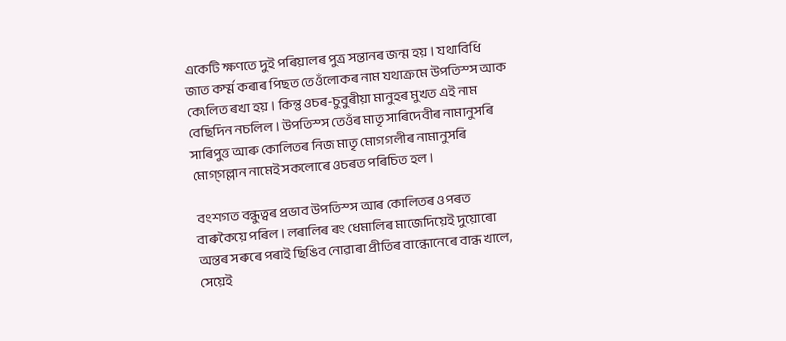একেটি ক্ষণতে দুই পৰিয়ালৰ পুত্র সন্তানৰ জন্ম হয়। যথাবিধি জাত কৰ্ম্ম কৰাৰ পিছত তেওঁলোকৰ নাম যথাক্ৰমে উপতিস্স আক কে৷লিত ৰখা হয়। কিন্তু ওচৰ-চুবুৰীয়া মানুহৰ মুখত এই নাম বেছিদিন নচলিল। উপতিস্স তেওঁৰ মাতৃ সাৰিদেবীৰ নামানুসৰি সাৰিপুত্ত আৰু কোলিতৰ নিজ মাতৃ মোগগলীৰ নামানুসৰি মোগ্‌গল্লান নামেই সকলোৰে ওচৰত পৰিচিত হল।

 বংশগত বন্ধুত্বৰ প্রভাব উপতিস্স আৰ কোলিতৰ ওপৰত বাৰুকৈয়ে পৰিল। লৰালিৰ ৰং ধেমালিৰ মাজেদিয়েই দুয়োৰো অন্তৰ সৰুৰে পৰাই ছিঙিব নোৱাৰা প্ৰীতিৰ বান্ধোনেৰে বান্ধ খালে, সেয়েই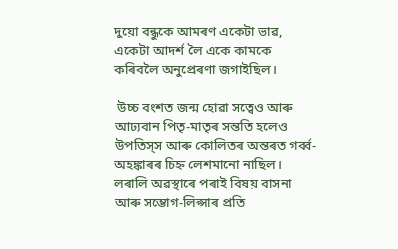দুয়ো বন্ধুকে আমৰণ একেটা ভাৱ, একেটা আদর্শ লৈ একে কামকে কৰিবলৈ অনুপ্ৰেৰণা জগাইছিল।

 উচ্চ বংশত জন্ম হোৱা সত্বেও আৰু আঢ্যবান পিতৃ-মাতৃৰ সন্ততি হলেও উপতিস্‌স আৰু কোলিতৰ অন্তৰত গৰ্ব্ব-অহঙ্কাৰৰ চিহ্ন লেশমানো নাছিল। লৰালি অৱস্থাৰে পৰাই বিষয় বাসনা আৰু সম্ভোগ-লিপ্সাৰ প্রতি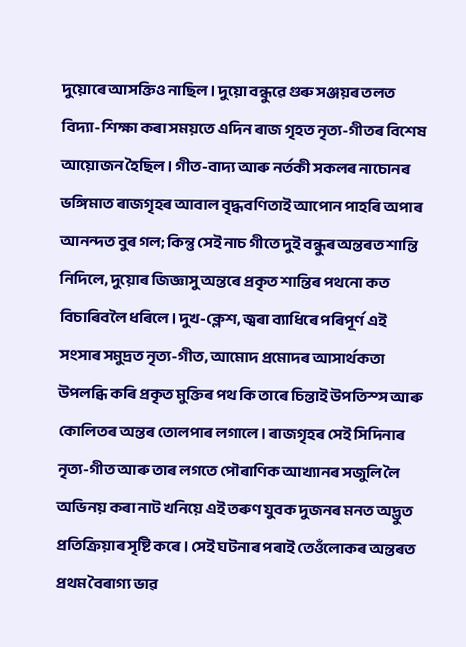দুয়োৰে আসক্তিও নাছিল। দুয়ো বন্ধুৱে গুৰু সঞ্জয়ৰ তলত বিদ্যা-শিক্ষা কৰা সময়তে এদিন ৰাজ গৃহত নৃত্য-গীতৰ বিশেষ আয়োজন হৈছিল। গীত-বাদ্য আৰু নর্তকী সকলৰ নাচোনৰ ভঙ্গিমাত ৰাজগৃহৰ আবাল বৃদ্ধবণিতাই আপোন পাহৰি অপাৰ আনন্দত বুৰ গল; কিন্তু সেই নাচ গীতে দুই বন্ধুৰ অন্তৰত শান্তি নিদিলে, দুয়োৰ জিজ্ঞাসু অন্তৰে প্ৰকৃত শান্তিৰ পথনো কত বিচাৰিবলৈ ধৰিলে। দুখ-ক্লেশ, জ্বৰা ব্যাধিৰে পৰিপূৰ্ণ এই সংসাৰ সমুদ্ৰত নৃত্য-গীত, আমোদ প্ৰমোদৰ আসাৰ্থকতা উপলব্ধি কৰি প্ৰকৃত মুক্তিৰ পথ কি তাৰে চিন্তাই উপতিস্স আৰু কোলিতৰ অন্তৰ তোলপাৰ লগালে। ৰাজগৃহৰ সেই সিদিনাৰ নৃত্য-গীত আৰু তাৰ লগতে পৌৰাণিক আখ্যানৰ সজুলি লৈ অভিনয় কৰা নাট খনিয়ে এই তৰুণ যুবক দুজনৰ মনত অদ্ভুত প্ৰতিক্ৰিয়াৰ সৃষ্টি কৰে। সেই ঘটনাৰ পৰাই তেওঁলোকৰ অন্তৰত প্ৰথম বৈৰাগ্য ভাৱ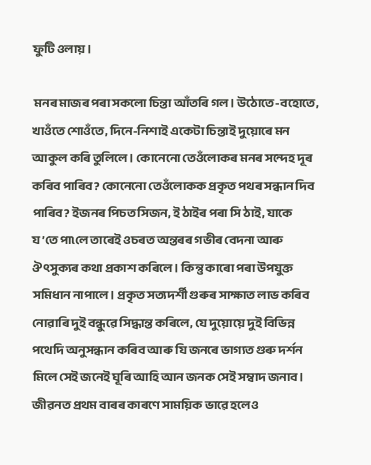ফুটি ওলায়।

 মনৰ মাজৰ পৰা সকলো চিন্তা আঁতৰি গল। উঠোতে-বহোতে, খাওঁতে শোওঁতে, দিনে-নিশাই একেটা চিন্তাই দুয়োৰে মন আকুল কৰি তুলিলে। কোনেনো তেওঁলোকৰ মনৰ সন্দেহ দূৰ কৰিব পাৰিব? কোনেনো তেওঁলোকক প্ৰকৃত পথৰ সন্ধান দিব পাৰিব? ইজনৰ পিচত সিজন, ই ঠাইৰ পৰা সি ঠাই, যাকে য’তে পা৷লে তাৰেই ওচৰত অন্তৰৰ গভীৰ বেদনা আৰু ঔৎসুক্যৰ কথা প্ৰকাশ কৰিলে। কিন্তু কাৰো পৰা উপযুক্ত সমিধান নাপালে। প্ৰকৃত সত্যদৰ্শী গুৰুৰ সাক্ষাত লাভ কৰিব নোৱাৰি দুই বন্ধুৱে সিদ্ধান্ত কৰিলে, যে দুয়োয়ে দুই বিভিন্ন পথেদি অনুসন্ধান কৰিব আৰু যি জনৰে ভাগ্যত গুৰু দৰ্শন মিলে সেই জনেই ঘূৰি আহি আন জনক সেই সম্বাদ জনাব। জীৱনত প্ৰথম বাৰৰ কাৰণে সাময়িক ভাৱে হলেও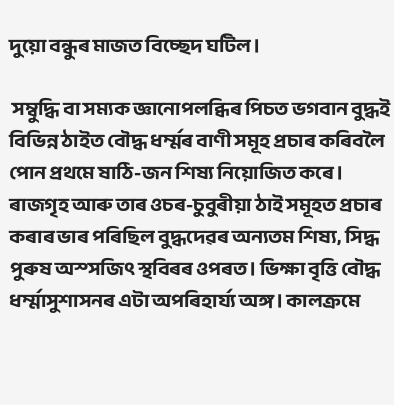দুয়ো বন্ধুৰ মাজত বিচ্ছেদ ঘটিল।

 সম্বুদ্ধি বা সম্যক জ্ঞানোপলব্ধিৰ পিচত ভগবান বুদ্ধই বিভিন্ন ঠাইত বৌদ্ধ ধৰ্ম্মৰ বাণী সমূহ প্ৰচাৰ কৰিবলৈ পোন প্ৰথমে ষাঠি-জন শিষ্য নিয়োজিত কৰে। ৰাজগৃহ আৰু তাৰ ওচৰ-চুবুৰীয়া ঠাই সমূহত প্ৰচাৰ কৰাৰ ভাৰ পৰিছিল বুদ্ধদেৱৰ অন্যতম শিষ্য, সিদ্ধ পুৰুষ অস্সজিৎ স্থবিৰৰ ওপৰত। ভিক্ষা বৃত্তি বৌদ্ধ ধৰ্ম্মাসুশাসনৰ এটা অপৰিহাৰ্য্য অঙ্গ। কালক্ৰমে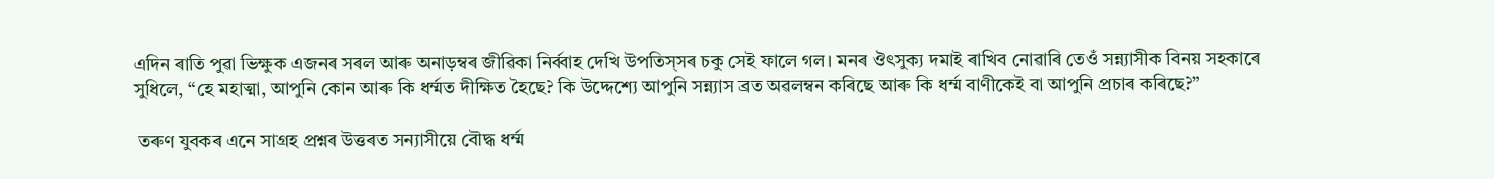এদিন ৰাতি পুৱা ভিক্ষুক এজনৰ সৰল আৰু অনাড়ম্বৰ জীৱিকা নিৰ্ব্বাহ দেখি উপতিস্সৰ চকু সেই ফালে গল। মনৰ ঔৎসুক্য দমাই ৰাখিব নোৱাৰি তেওঁ সন্ন্যাসীক বিনয় সহকাৰে সুধিলে, “হে মহাত্মা, আপুনি কোন আৰু কি ধৰ্ম্মত দীক্ষিত হৈছে? কি উদ্দেশ্যে আপুনি সন্ন্যাস ব্ৰত অৱলম্বন কৰিছে আৰু কি ধৰ্ম্ম বাণীকেই বা আপুনি প্ৰচাৰ কৰিছে?”

 তৰুণ যুবকৰ এনে সাগ্ৰহ প্ৰশ্নৰ উত্তৰত সন্যাসীয়ে বৌদ্ধ ধৰ্ম্ম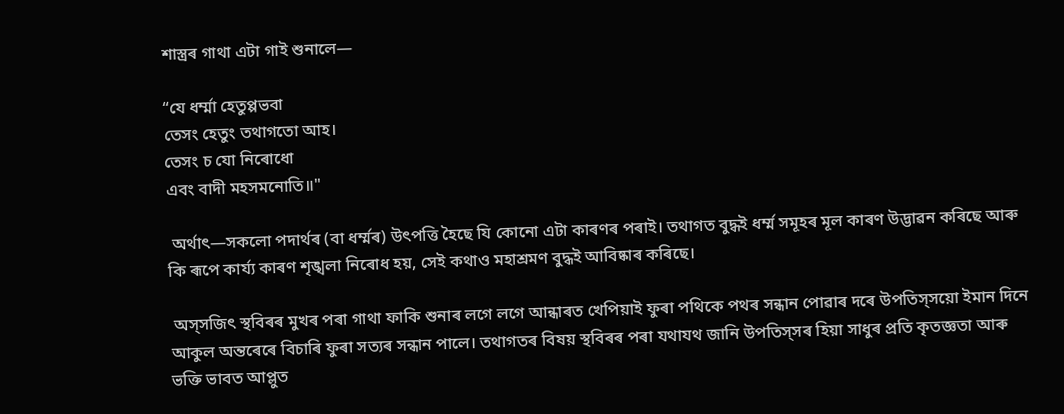শাস্ত্ৰৰ গাথা এটা গাই শুনালে—

“যে ধৰ্ম্মা হেতুপ্পভবা
তেসং হেতুং তথাগতো আহ।
তেসং চ যো নিৰোধো
এবং বাদী মহসমনোতি॥"

 অৰ্থাৎ—সকলো পদাৰ্থৰ (বা ধৰ্ম্মৰ) উৎপত্তি হৈছে যি কোনো এটা কাৰণৰ পৰাই। তথাগত বুদ্ধই ধৰ্ম্ম সমূহৰ মূল কাৰণ উদ্ভাৱন কৰিছে আৰু কি ৰূপে কাৰ্য্য কাৰণ শৃঙ্খলা নিৰোধ হয়, সেই কথাও মহাশ্ৰমণ বুদ্ধই আবিষ্কাৰ কৰিছে।

 অস্সজিৎ স্থবিৰৰ মুখৰ পৰা গাথা ফাকি শুনাৰ লগে লগে আন্ধাৰত খেপিয়াই ফুৰা পথিকে পথৰ সন্ধান পোৱাৰ দৰে উপতিস্সয়ো ইমান দিনে আকুল অন্তৰেৰে বিচাৰি ফুৰা সত্যৰ সন্ধান পালে। তথাগতৰ বিষয় স্থবিৰৰ পৰা যথাযথ জানি উপতিস্সৰ হিয়া সাধুৰ প্ৰতি কৃতজ্ঞতা আৰু ভক্তি ভাবত আপ্লুত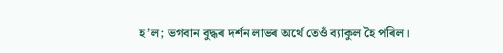হ’ল; ভগবান বুদ্ধৰ দৰ্শন লাভৰ অৰ্থে তেওঁ ব্যাকুল হৈ পৰিল।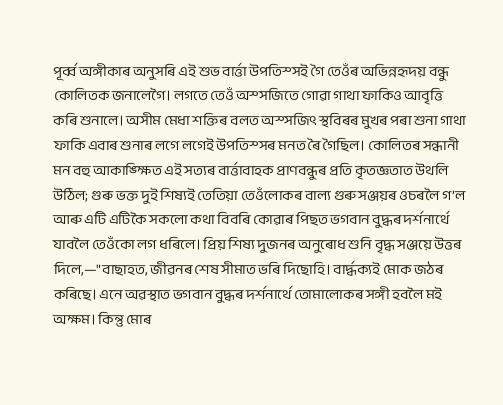পূৰ্ব্ব অঙ্গীকাৰ অনুসৰি এই শুভ বাৰ্ত্তা উপতিস্সই গৈ তেওঁৰ অভিন্নহৃদয় বন্ধু কোলিতক জনালেগৈ। লগতে তেওঁ অস্সজিতে গোৱা গাথা ফাকিও আবৃত্তি কৰি শুনালে। অসীম মেধা শক্তিৰ বলত অস্সজিৎ স্থবিৰৰ মুখৰ পৰা শুনা গাথা ফাকি এবাৰ শুনাৰ লগে লগেই উপতিস্সৰ মনত ৰৈ গৈছিল। কোলিতৰ সন্ধানী মন বহু আকাঙ্ক্ষিত এই সত্যৰ বাৰ্ত্তাবাহক প্ৰাণবন্ধুৰ প্ৰতি কৃতজ্ঞতাত উথলি উঠিল; গুৰু ভক্ত দুই শিষ্যই তেতিয়া তেওঁলোকৰ বাল্য গুৰু সঞ্জয়ৰ ওচৰলৈ গ’ল আৰু এটি এটিকৈ সকলো কথা বিবৰি কোৱাৰ পিছত ভগবান বুদ্ধৰ দৰ্শনাৰ্থে যাবলৈ তেওঁকো লগ ধৰিলে। প্ৰিয় শিষ্য দুজনৰ অনুৰোধ শুনি বৃদ্ধ সঞ্জয়ে উত্তৰ দিলে,—"বাছাহত, জীৱনৰ শেষ সীমাত ভৰি দিছোহি। বাৰ্দ্ধক্যই মোক জঠৰ কৰিছে। এনে অৱস্থাত ভগবান বুদ্ধৰ দৰ্শনাৰ্থে তোমালোকৰ সঙ্গী হবলৈ মই অক্ষম। কিন্তু মোৰ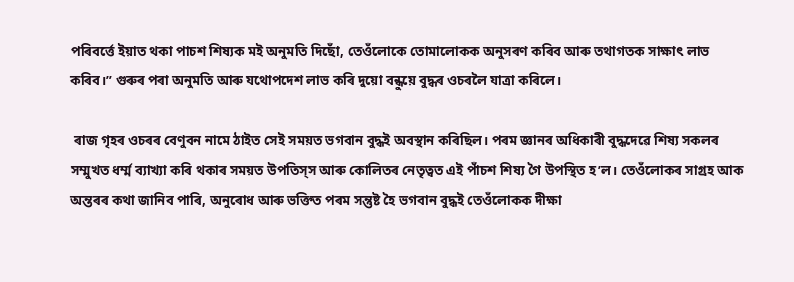পৰিবৰ্ত্তে ইয়াত থকা পাচশ শিষ্যক মই অনুমতি দিছোঁ, তেওঁলোকে তোমালোকক অনুসৰণ কৰিব আৰু তথাগতক সাক্ষাৎ লাভ কৰিব।” গুৰুৰ পৰা অনুমতি আৰু যথোপদেশ লাভ কৰি দুয়ো বন্ধুয়ে বুদ্ধৰ ওচৰলৈ যাত্ৰা কৰিলে।

 ৰাজ গৃহৰ ওচৰৰ বেণুবন নামে ঠাইত সেই সময়ত ভগবান বুদ্ধই অবস্থান কৰিছিল। পৰম জ্ঞানৰ অধিকাৰী বুদ্ধদেৱে শিষ্য সকলৰ সম্মুখত ধৰ্ম্ম ব্যাখ্যা কৰি থকাৰ সময়ত উপতিস্স আৰু কোলিতৰ নেতৃত্বত এই পাঁচশ শিষ্য গৈ উপস্থিত হ’ল। তেওঁলোকৰ সাগ্ৰহ আক অন্তৰৰ কথা জানিব পাৰি, অনুৰোধ আৰু ভক্তিত পৰম সন্তুষ্ট হৈ ভগবান বুদ্ধই তেওঁলোকক দীক্ষা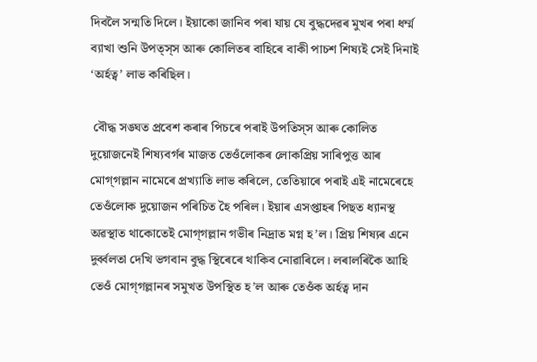দিবলৈ সন্মতি দিলে। ইয়াকো জানিব পৰা যায় যে বুদ্ধদেৱৰ মুখৰ পৰা ধৰ্ম্ম ব্যাখা শুনি উপত্স্স আৰু কোলিতৰ বাহিৰে বাকী পাচশ শিষ্যই সেই দিনাই ‘অৰ্হত্ব’ লাভ কৰিছিল।

 বৌদ্ধ সঙ্ঘত প্ৰবেশ কৰাৰ পিচৰে পৰাই উপতিস্স আৰু কোলিত দুয়োজনেই শিষ্যবৰ্গৰ মাজত তেওঁলোকৰ লোকপ্ৰিয় সাৰিপুত্ত আৰ মোগ্‌গল্লান নামেৰে প্ৰখ্যাতি লাভ কৰিলে, তেতিয়াৰে পৰাই এই নামেৰেহে তেওঁলোক দুয়োজন পৰিচিত হৈ পৰিল। ইয়াৰ এসপ্তাহৰ পিছত ধ্যানস্থ অৱস্থাত থাকোতেই মোগ্‌গল্লান গভীৰ নিদ্ৰাত মগ্ন হ’ল। প্ৰিয় শিষ্যৰ এনে দুৰ্ব্বলতা দেখি ভগবান বুদ্ধ স্থিৰেৰে থাকিব নোৱাৰিলে। লৰালৰিকৈ আহি তেওঁ মোগ্‌গল্লানৰ সমুখত উপস্থিত হ’ল আৰু তেওঁক অৰ্হত্ব দান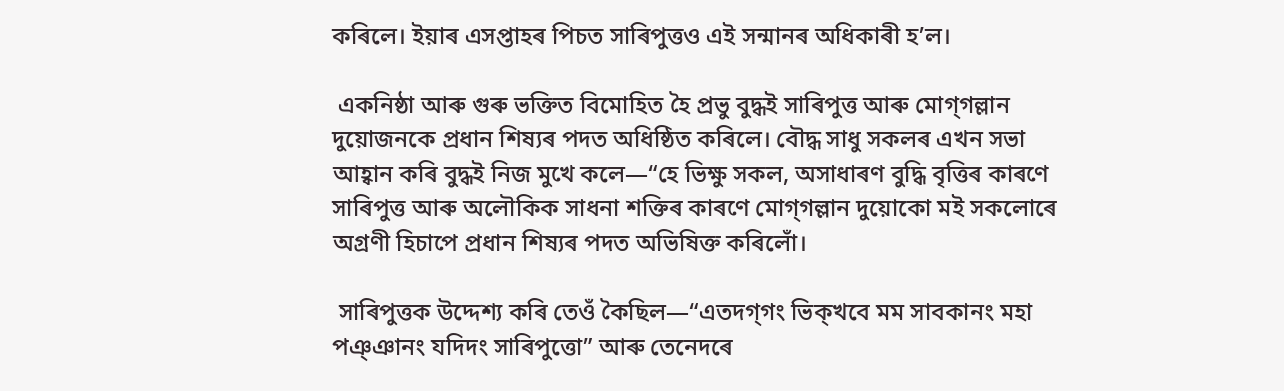কৰিলে। ইয়াৰ এসপ্তাহৰ পিচত সাৰিপুত্তও এই সন্মানৰ অধিকাৰী হ’ল।

 একনিষ্ঠা আৰু গুৰু ভক্তিত বিমোহিত হৈ প্রভু বুদ্ধই সাৰিপুত্ত আৰু মোগ্‌গল্লান দুয়োজনকে প্রধান শিষ্যৰ পদত অধিষ্ঠিত কৰিলে। বৌদ্ধ সাধু সকলৰ এখন সভা আহ্বান কৰি বুদ্ধই নিজ মুখে কলে—“হে ভিক্ষু সকল, অসাধাৰণ বুদ্ধি বৃত্তিৰ কাৰণে সাৰিপুত্ত আৰু অলৌকিক সাধনা শক্তিৰ কাৰণে মোগ্‌গল্লান দুয়োকো মই সকলোৰে অগ্রণী হিচাপে প্রধান শিষ্যৰ পদত অভিষিক্ত কৰিলোঁ।

 সাৰিপুত্তক উদ্দেশ্য কৰি তেওঁ কৈছিল—“এতদগ্‌গং ভিক্খবে মম সাবকানং মহা পঞ্ঞানং যদিদং সাৰিপুত্তো” আৰু তেনেদৰে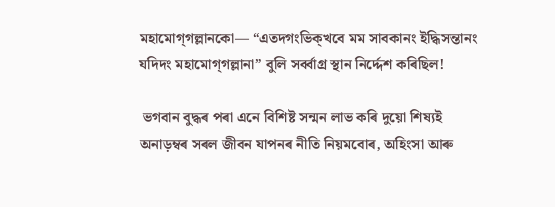মহামোগ্‌গল্লানকো— “এতদগংভিক্খবে মম সাবকানং ইদ্ধিসন্তানং যদিদং মহামোগ্‌গল্লানা” বুলি সৰ্ব্বাগ্ৰ স্থান নিৰ্দ্দেশ কৰিছিল!

 ভগবান বুদ্ধৰ পৰা এনে বিশিষ্ট সন্মন লাভ কৰি দুয়ো শিষ্যই অনাড়ম্বৰ সৰল জীবন যাপনৰ নীতি নিয়মবোৰ, অহিংসা আৰু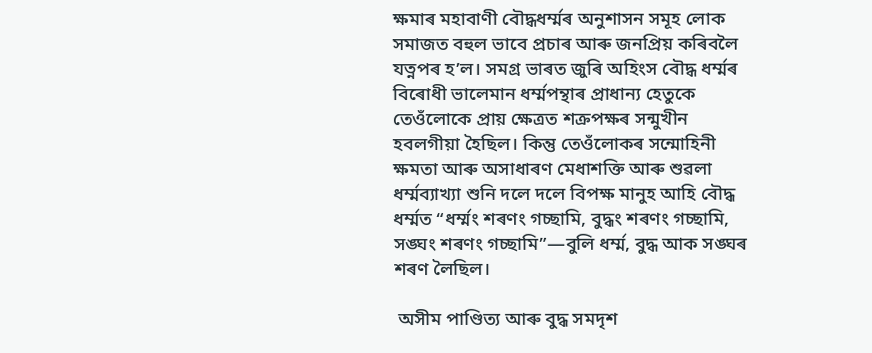ক্ষমাৰ মহাবাণী বৌদ্ধধৰ্ম্মৰ অনুশাসন সমূহ লোক সমাজত বহুল ভাবে প্ৰচাৰ আৰু জনপ্ৰিয় কৰিবলৈ যত্নপৰ হ’ল। সমগ্র ভাৰত জুৰি অহিংস বৌদ্ধ ধৰ্ম্মৰ বিৰোধী ভালেমান ধৰ্ম্মপন্থাৰ প্রাধান্য হেতুকে তেওঁলোকে প্রায় ক্ষেত্ৰত শক্রপক্ষৰ সন্মুখীন হবলগীয়া হৈছিল। কিন্তু তেওঁলোকৰ সন্মোহিনী ক্ষমতা আৰু অসাধাৰণ মেধাশক্তি আৰু শুৱলা ধৰ্ম্মব্যাখ্যা শুনি দলে দলে বিপক্ষ মানুহ আহি বৌদ্ধ ধৰ্ম্মত “ধৰ্ম্মং শৰণং গচ্ছামি, বুদ্ধং শৰণং গচ্ছামি, সঙ্ঘং শৰণং গচ্ছামি”—বুলি ধৰ্ম্ম, বুদ্ধ আক সঙ্ঘৰ শৰণ লৈছিল।

 অসীম পাণ্ডিত্য আৰু বুদ্ধ সমদৃশ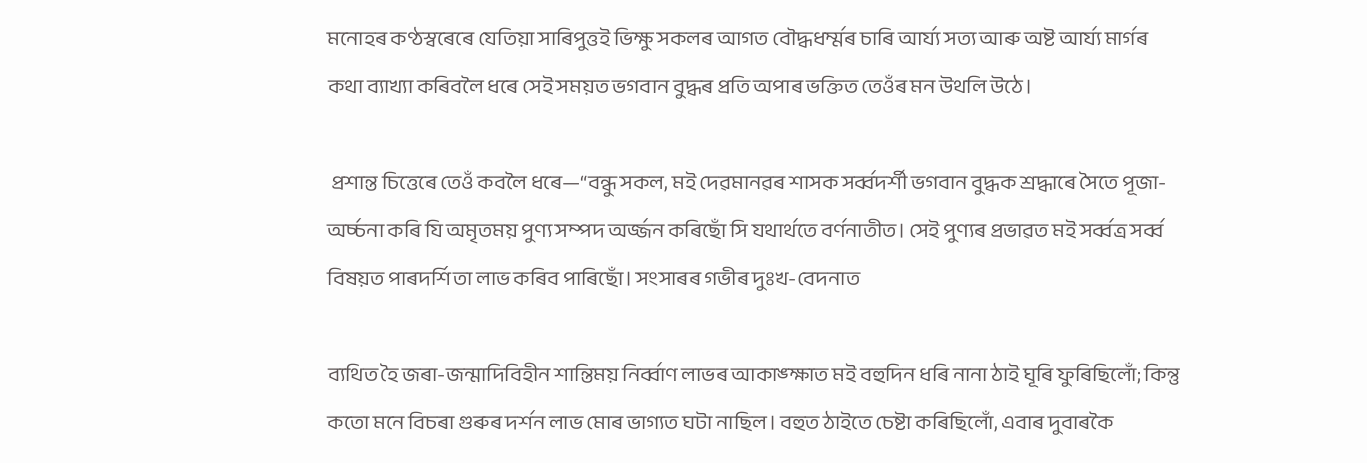মনোহৰ কণ্ঠস্বৰেৰে যেতিয়া সাৰিপুত্তই ভিক্ষু সকলৰ আগত বৌদ্ধধৰ্ম্মৰ চাৰি আৰ্য্য সত্য আৰু অষ্ট আৰ্য্য মাৰ্গৰ কথা ব্যাখ্যা কৰিবলৈ ধৰে সেই সময়ত ভগবান বুদ্ধৰ প্ৰতি অপাৰ ভক্তিত তেওঁৰ মন উথলি উঠে।

 প্ৰশান্ত চিত্তেৰে তেওঁ কবলৈ ধৰে—“বন্ধু সকল, মই দেৱমানৱৰ শাসক সৰ্ব্বদৰ্শী ভগবান বুদ্ধক শ্ৰদ্ধাৰে সৈতে পূজা-অৰ্চ্চনা কৰি যি অমৃতময় পুণ্য সম্পদ অৰ্জ্জন কৰিছোঁ সি যথাৰ্থতে বৰ্ণনাতীত। সেই পুণ্যৰ প্ৰভাৱত মই সৰ্ব্বত্ৰ সৰ্ব্ব বিষয়ত পাৰদৰ্শিতা লাভ কৰিব পাৰিছোঁ। সংসাৰৰ গভীৰ দুঃখ-বেদনাত

ব্যথিত হৈ জৰা-জন্মাদিবিহীন শান্তিময় নিৰ্ব্বাণ লাভৰ আকাঙ্ক্ষাত মই বহুদিন ধৰি নানা ঠাই ঘূৰি ফুৰিছিলোঁ; কিন্তু কতো মনে বিচৰা গুৰুৰ দৰ্শন লাভ মোৰ ভাগ্যত ঘটা নাছিল। বহুত ঠাইতে চেষ্টা কৰিছিলোঁ, এবাৰ দুবাৰকৈ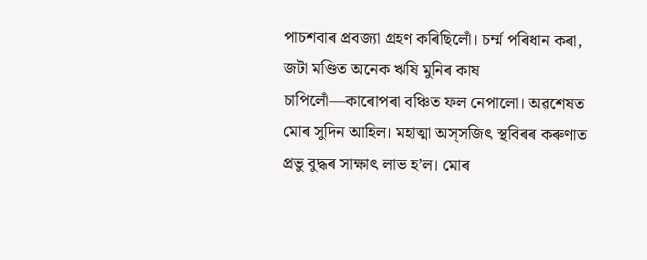পাচশবাৰ প্ৰবজ্যা গ্ৰহণ কৰিছিলোঁ। চৰ্ম্ম পৰিধান কৰা, জটা মণ্ডিত অনেক ঋষি মুনিৰ কাষ চাপিলোঁ—কাৰোপৰা বঞ্চিত ফল নেপালো। অৱশেষত মোৰ সুদিন আহিল। মহাত্মা অস্সজিৎ স্থবিৰৰ কৰুণাত প্ৰভু বুদ্ধৰ সাক্ষাৎ লাভ হ’ল। মোৰ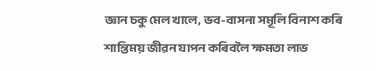জ্ঞান চকু মেল খালে, ভব-বাসনা সমূলি বিনাশ কৰি শান্তিময় জীৱন যাপন কৰিবলৈ ক্ষমতা লাভ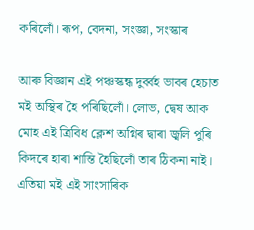কৰিলোঁ। ৰূপ, বেদনা, সংজ্ঞা, সংস্কাৰ

আৰু বিজ্ঞান এই পঞ্চস্কন্ধ দুৰ্ব্বহ ভাবৰ হেচাত মই অস্থিৰ হৈ পৰিছিলোঁ। লোভ, দ্বেষ আক মোহ এই ত্ৰিবিধ ক্লেশ অগ্নিৰ দ্বাৰা জ্বলি পুৰি কিদৰে হাৰা শান্তি হৈছিলোঁ তাৰ ঠিকনা নাই। এতিয়া মই এই সাংসাৰিক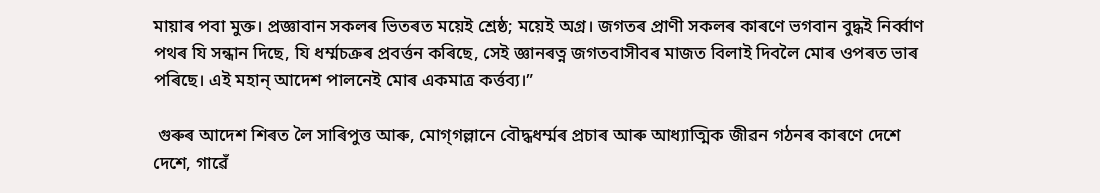মায়াৰ পবা মুক্ত। প্ৰজ্ঞাবান সকলৰ ভিতৰত ময়েই শ্ৰেষ্ঠ; ময়েই অগ্ৰ। জগতৰ প্ৰাণী সকলৰ কাৰণে ভগবান বুদ্ধই নিৰ্ব্বাণ পথৰ যি সন্ধান দিছে, যি ধৰ্ম্মচক্ৰৰ প্ৰবৰ্ত্তন কৰিছে, সেই জ্ঞানৰত্ন জগতবাসীবৰ মাজত বিলাই দিবলৈ মোৰ ওপৰত ভাৰ পৰিছে। এই মহান্‌ আদেশ পালনেই মোৰ একমাত্ৰ কৰ্ত্তব্য।”

 গুৰুৰ আদেশ শিৰত লৈ সাৰিপুত্ত আৰু, মোগ্‌গল্লানে বৌদ্ধধৰ্ম্মৰ প্ৰচাৰ আৰু আধ্যাত্মিক জীৱন গঠনৰ কাৰণে দেশে দেশে, গাৱেঁ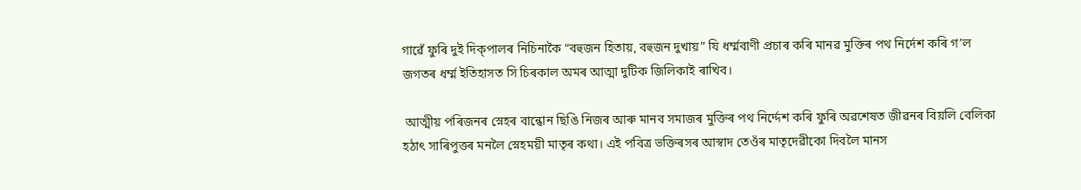গাৱেঁ ফুৰি দুই দিক্পালৰ নিচিনাকৈ “বহুজন হিতায়, বহুজন দুখায়” যি ধৰ্ম্মবাণী প্ৰচাৰ কৰি মানৱ মুক্তিৰ পথ নিৰ্দেশ কৰি গ’ল জগতৰ ধৰ্ম্ম ইতিহাসত সি চিৰকাল অমৰ আত্মা দুটিক জিলিকাই ৰাখিব।

 আত্মীয় পৰিজনৰ স্নেহৰ বান্ধোন ছিঙি নিজৰ আৰু মানব সমাজৰ মুক্তিৰ পথ নিৰ্দ্দেশ কৰি ফুৰি অৱশেষত জীৱনৰ বিয়লি বেলিকা হঠাৎ সাৰিপুত্তৰ মনলৈ স্নেহময়ী মাতৃৰ কথা। এই পবিত্ৰ ভক্তিৰসৰ আস্বাদ তেওঁৰ মাতৃদেৱীকো দিবলৈ মানস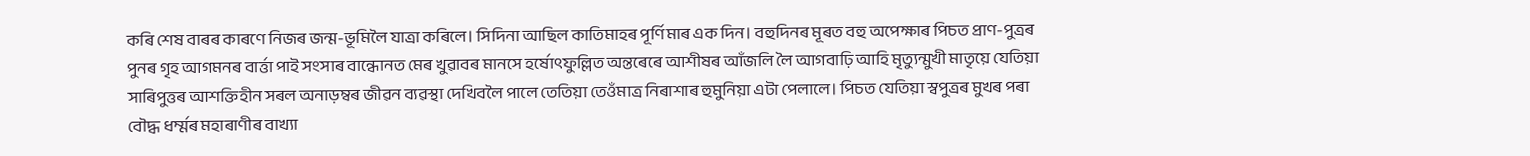কৰি শেষ বাৰৰ কাৰণে নিজৰ জন্ম-ভূমিলৈ যাত্ৰা কৰিলে। সিদিনা আছিল কাতিমাহৰ পূৰ্ণিমাৰ এক দিন। বহুদিনৰ মূৰত বহু অপেক্ষাৰ পিচত প্ৰাণ-পুত্ৰৰ পুনৰ গৃহ আগমনৰ বাৰ্ত্তা পাই সংসাৰ বান্ধোনত মেৰ খুৱাবৰ মানসে হৰ্ষোৎফুল্লিত অন্তৰেৰে আশীষৰ আঁজলি লৈ আগবাঢ়ি আহি মৃত্যুন্মুখী মাতৃয়ে যেতিয়া সাৰিপুত্তৰ আশক্তিহীন সৰল অনাড়ম্বৰ জীৱন ব্যৱস্থা দেখিবলৈ পালে তেতিয়া তেওঁমাত্ৰ নিৰাশাৰ হুমুনিয়া এটা পেলালে। পিচত যেতিয়া স্বপুত্ৰৰ মুখৰ পৰা বৌদ্ধ ধৰ্ম্মৰ মহাৰাণীৰ বাখ্যা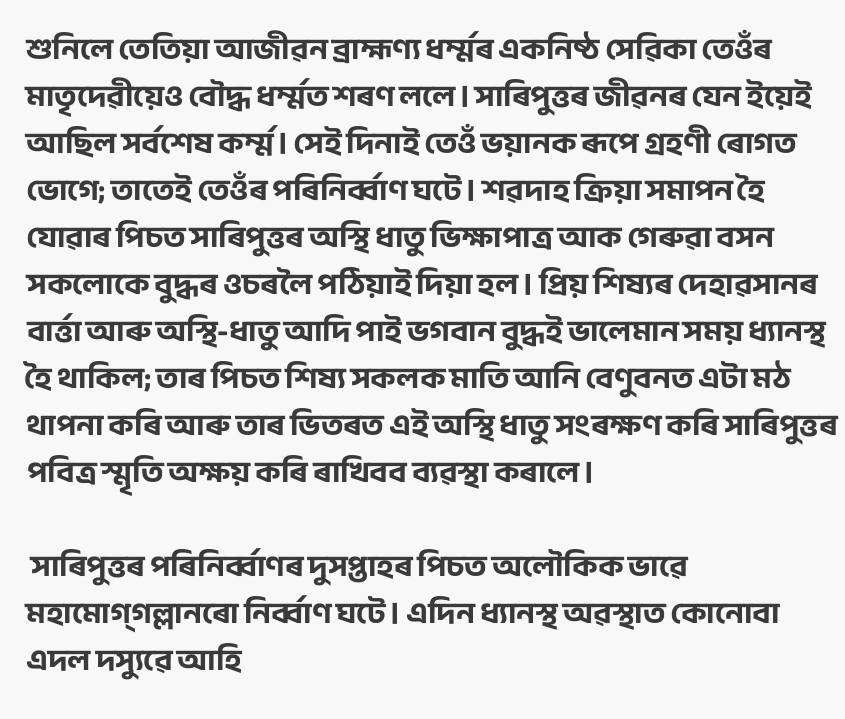শুনিলে তেতিয়া আজীৱন ব্ৰাহ্মণ্য ধৰ্ম্মৰ একনিষ্ঠ সেৱিকা তেওঁৰ মাতৃদেৱীয়েও বৌদ্ধ ধৰ্ম্মত শৰণ ললে। সাৰিপুত্তৰ জীৱনৰ যেন ইয়েই আছিল সৰ্বশেষ কৰ্ম্ম। সেই দিনাই তেওঁ ভয়ানক ৰূপে গ্ৰহণী ৰোগত ভোগে; তাতেই তেওঁৰ পৰিনিৰ্ব্বাণ ঘটে। শৱদাহ ক্ৰিয়া সমাপন হৈ যোৱাৰ পিচত সাৰিপুত্তৰ অস্থি ধাতু ভিক্ষাপাত্ৰ আক গেৰুৱা বসন সকলোকে বুদ্ধৰ ওচৰলৈ পঠিয়াই দিয়া হল। প্ৰিয় শিষ্যৰ দেহাৱসানৰ বাৰ্ত্তা আৰু অস্থি-ধাতু আদি পাই ভগবান বুদ্ধই ভালেমান সময় ধ্যানস্থ হৈ থাকিল; তাৰ পিচত শিষ্য সকলক মাতি আনি বেণুবনত এটা মঠ থাপনা কৰি আৰু তাৰ ভিতৰত এই অস্থি ধাতু সংৰক্ষণ কৰি সাৰিপুত্তৰ পবিত্ৰ স্মৃতি অক্ষয় কৰি ৰাখিবব ব্যৱস্থা কৰালে।

 সাৰিপুত্তৰ পৰিনিৰ্ব্বাণৰ দুসপ্তাহৰ পিচত অলৌকিক ভাৱে মহামোগ্‌গল্লানৰো নিৰ্ব্বাণ ঘটে। এদিন ধ্যানস্থ অৱস্থাত কোনোবা এদল দস্যুৱে আহি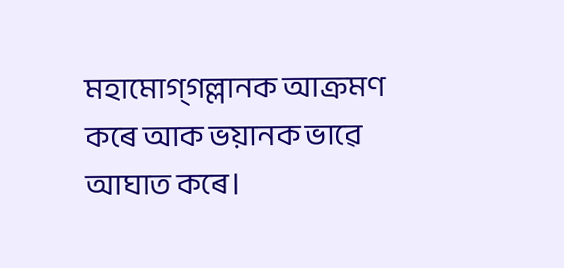মহামোগ্‌গল্লানক আক্ৰমণ কৰে আক ভয়ানক ভাৱে আঘাত কৰে।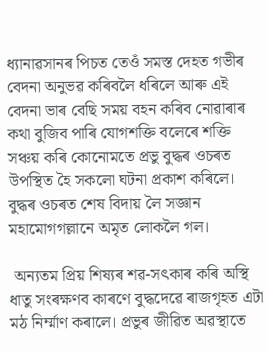ধ্যানাৱসানৰ পিচত তেওঁ সমস্ত দেহত গভীৰ বেদনা অনুভৱ কৰিবলৈ ধৰিলে আৰু এই বেদনা ভাৰ বেছি সময় বহন কৰিব নোৱাৰাৰ কথা বুজিব পাৰি যোগশক্তি বলেৰে শক্তি সঞ্চয় কৰি কোনোমতে প্ৰভু বুদ্ধৰ ওচৰত উপস্থিত হৈ সকলো ঘটনা প্ৰকাশ কৰিলে। বুদ্ধৰ ওচৰত শেষ বিদায় লৈ সজ্ঞান মহামোগগল্লানে অমৃত লোকলৈ গল।

 অন্যতম প্ৰিয় শিষ্যৰ শৱ-সৎকাৰ কৰি অস্থি ধাতু সংৰক্ষণব কাৰণে বুদ্ধদেৱে ৰাজগৃহত এটা মঠ নিৰ্ম্মাণ কৰালে। প্ৰভুৰ জীৱিত অৱস্থাতে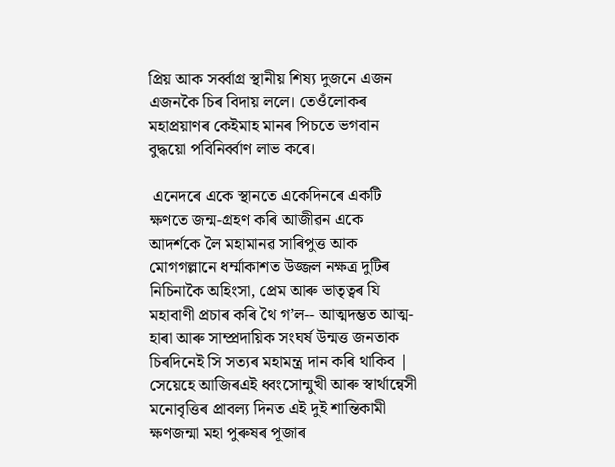প্ৰিয় আক সৰ্ব্বাগ্ৰ স্থানীয় শিষ্য দুজনে এজন এজনকৈ চিৰ বিদায় ললে। তেওঁলোকৰ মহাপ্ৰয়াণৰ কেইমাহ মানৰ পিচতে ভগবান বুদ্ধয়ো পবিনিৰ্ব্বাণ লাভ কৰে।

 এনেদৰে একে স্থানতে একেদিনৰে একটি ক্ষণতে জন্ম-গ্ৰহণ কৰি আজীৱন একে আদৰ্শকে লৈ মহামানৱ সাৰিপুত্ত আক মোগগল্লানে ধৰ্ম্মাকাশত উজ্জল নক্ষত্ৰ দুটিৰ নিচিনাকৈ অহিংসা, প্ৰেম আৰু ভাতৃত্বৰ যি মহাবাণী প্ৰচাৰ কৰি থৈ গ’ল-- আত্মদম্ভত আত্ম-হাৰা আৰু সাম্প্ৰদায়িক সংঘৰ্ষ উন্মত্ত জনতাক চিৰদিনেই সি সত্যৰ মহামন্ত্ৰ দান কৰি থাকিব | সেয়েহে আজিৰএই ধ্বংসোন্মুখী আৰু স্বাৰ্থান্বেসী মনোবৃত্তিৰ প্ৰাবল্য দিনত এই দুই শান্তিকামী ক্ষণজন্মা মহা পুৰুষৰ পূজাৰ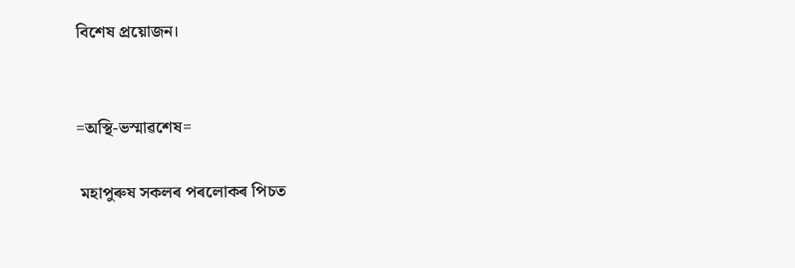বিশেষ প্ৰয়োজন।


=অস্থি-ভস্মাৱশেষ=

 মহাপুৰুষ সকলৰ পৰলোকৰ পিচত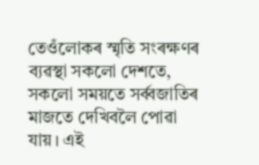তেওঁলোকৰ স্মৃতি সংৰক্ষণৰ ব্যৱস্থা সকলো দেশতে, সকলো সময়তে সৰ্ব্বজাতিৰ মাজতে দেখিবলৈ পোৱা যায়। এই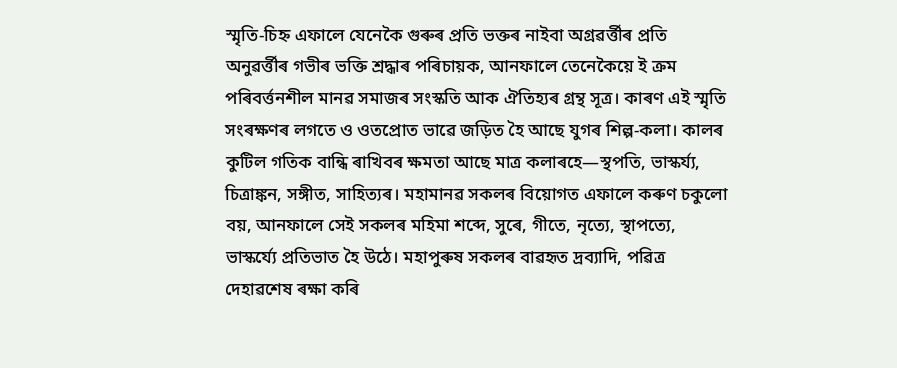স্মৃতি-চিহ্ন এফালে যেনেকৈ গুৰুৰ প্ৰতি ভক্তৰ নাইবা অগ্ৰৱৰ্ত্তীৰ প্ৰতি অনুৱৰ্ত্তীৰ গভীৰ ভক্তি শ্ৰদ্ধাৰ পৰিচায়ক, আনফালে তেনেকৈয়ে ই ক্ৰম পৰিবৰ্ত্তনশীল মানৱ সমাজৰ সংস্কতি আক ঐতিহ্যৰ গ্ৰন্থ সূত্ৰ। কাৰণ এই স্মৃতি সংৰক্ষণৰ লগতে ও ওতপ্ৰোত ভাৱে জড়িত হৈ আছে যুগৰ শিল্প-কলা। কালৰ কুটিল গতিক বান্ধি ৰাখিবৰ ক্ষমতা আছে মাত্ৰ কলাৰহে—স্থপতি, ভাস্কৰ্য্য, চিত্ৰাঙ্কন, সঙ্গীত, সাহিত্যৰ। মহামানৱ সকলৰ বিয়োগত এফালে কৰুণ চকুলো বয়, আনফালে সেই সকলৰ মহিমা শব্দে, সুৰে, গীতে, নৃত্যে, স্থাপত্যে, ভাস্কৰ্য্যে প্ৰতিভাত হৈ উঠে। মহাপুৰুষ সকলৰ বাৱহৃত দ্ৰব্যাদি, পৱিত্ৰ দেহাৱশেষ ৰক্ষা কৰি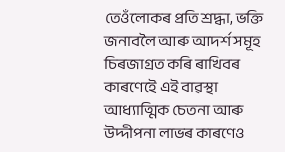তেওঁলোকৰ প্ৰতি শ্ৰদ্ধা, ভক্তি জনাবলৈ আৰু আদৰ্শ সমূহ চিৰজাগ্ৰত কৰি ৰাখিবৰ কাৰণেইে এই বাৱস্থা আধ্যাত্মিক চেতনা আৰু উদ্দীপনা লাভৰ কাৰণেও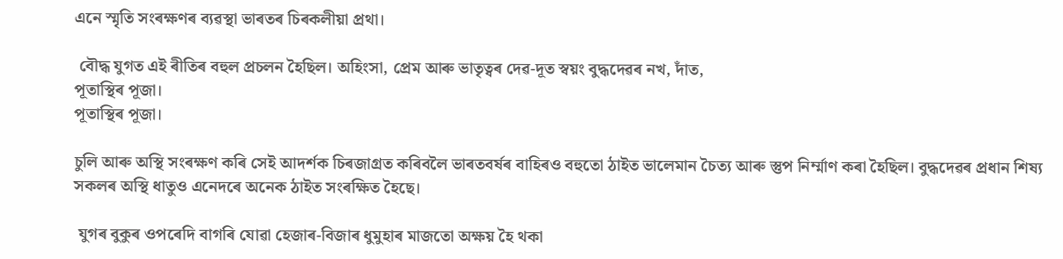এনে স্মৃতি সংৰক্ষণৰ ব্যৱস্থা ভাৰতৰ চিৰকলীয়া প্ৰথা।

 বৌদ্ধ যুগত এই ৰীতিৰ বহুল প্ৰচলন হৈছিল। অহিংসা, প্ৰেম আৰু ভাতৃত্বৰ দেৱ-দূত স্বয়ং বুদ্ধদেৱৰ নখ, দাঁত,
পূতাস্থিৰ পূজা।
পূতাস্থিৰ পূজা।

চুলি আৰু অস্থি সংৰক্ষণ কৰি সেই আদৰ্শক চিৰজাগ্ৰত কৰিবলৈ ভাৰতবৰ্ষৰ বাহিৰও বহুতো ঠাইত ভালেমান চৈত্য আৰু স্তুপ নিৰ্ম্মাণ কৰা হৈছিল। বুদ্ধদেৱৰ প্ৰধান শিষ্য সকলৰ অস্থি ধাতুও এনেদৰে অনেক ঠাইত সংৰক্ষিত হৈছে।

 যুগৰ বুকুৰ ওপৰেদি বাগৰি যোৱা হেজাৰ-বিজাৰ ধুমুহাৰ মাজতো অক্ষয় হৈ থকা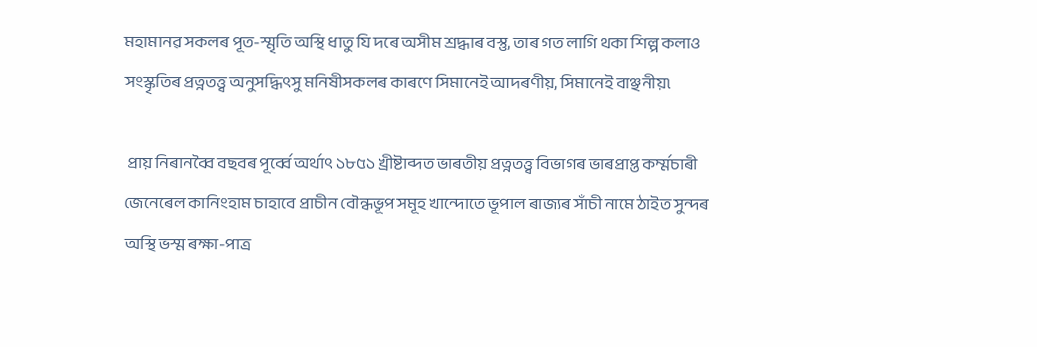মহামানৱ সকলৰ পূত-স্মৃতি অস্থি ধাতু যি দৰে অসীম শ্ৰদ্ধাৰ বস্তু, তাৰ গত লাগি থকা শিল্প কলাও সংস্কৃতিৰ প্ৰত্নতত্ত্ব অনুসদ্ধিৎসু মনিষীসকলৰ কাৰণে সিমানেই আদৰণীয়, সিমানেই বাঞ্ছনীয়৷

 প্ৰায় নিৰানব্বৈ বছবৰ পূৰ্ব্বে অৰ্থাৎ ১৮৫১ খ্ৰীষ্টাব্দত ভাৰতীয় প্ৰত্নতত্ত্ব বিভাগৰ ভাৰপ্ৰাপ্ত কৰ্ম্মচাৰী জেনেৰেল কানিংহাম চাহাবে প্ৰাচীন বৌন্ধভূপ সমূহ খান্দোতে ভূপাল ৰাজ্যৰ সাঁচী নামে ঠাইত সুন্দৰ অস্থি ভস্ম ৰক্ষা-পাত্ৰ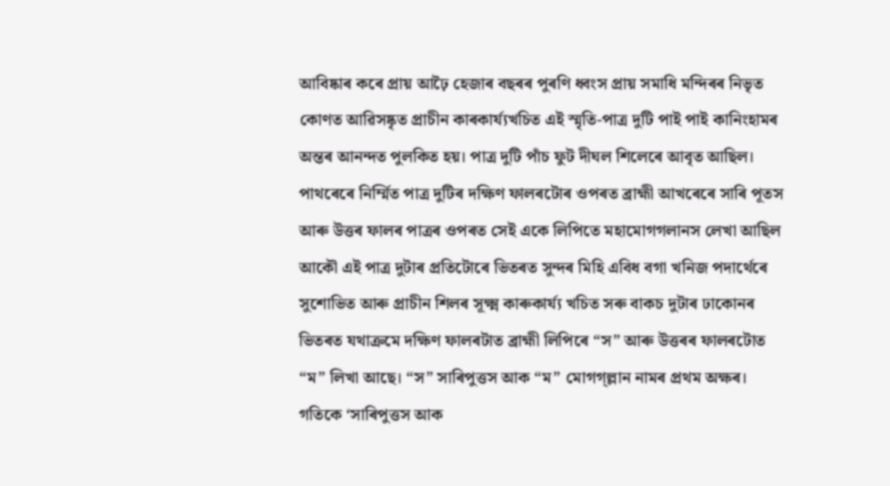আবিষ্কাৰ কৰে প্ৰায় আঢ়ৈ হেজাৰ বছৰৰ পুৰণি ধ্বংস প্ৰায় সমাধি মন্দিৰৰ নিভৃত কোণত আৱিসষ্কৃত প্ৰাচীন কাৰকাৰ্য্যখচিত এই স্মৃতি-পাত্ৰ দুটি পাই পাই কানিংহামৰ অন্তৰ আনন্দত পুলকিত হয়। পাত্ৰ দুটি পাঁচ ফুট দীঘল শিলেৰে আবৃত আছিল। পাথৰেৰে নিৰ্ম্মিত পাত্ৰ দুটিৰ দক্ষিণ ফালৰটোৰ ওপৰত ব্ৰাহ্মী আখৰেৰে সাৰি পূতস আৰু উত্তৰ ফালৰ পাত্ৰৰ ওপৰত সেই একে লিপিতে মহামোগগলানস লেখা আছিল আকৌ এই পাত্ৰ দুটাৰ প্ৰতিটোৰে ভিতৰত সুন্দৰ মিহি এবিধ বগা খনিজ পদাৰ্থেৰে সুশোভিত আৰু প্ৰাচীন শিলৰ সূক্ষ্ম কাৰুকাৰ্য্য খচিত সৰু বাকচ দুটাৰ ঢাকোনৰ ভিতৰত যথাক্রমে দক্ষিণ ফালৰটাত ব্ৰাহ্মী লিপিৰে “স” আৰু উত্তৰৰ ফালৰটোত “ম” লিখা আছে। “স” সাৰিপুত্তস আক “ম” মোগগ্‌ল্লান নামৰ প্রথম অক্ষৰ। গতিকে ‘সাৰিপুত্তস আক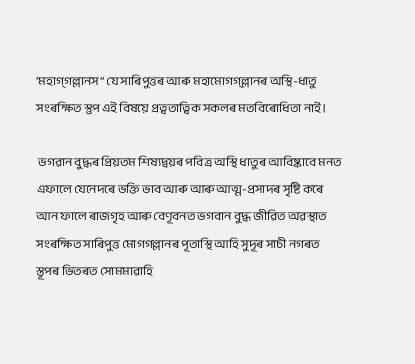'মহাগ্‌গল্লানস” যে সাৰিপুত্তৰ আৰু মহামোগগ্‌ল্লানৰ অস্থি-ধাতু সংৰক্ষিত স্তুপ এই বিষয়ে প্রত্বতাত্বিক সকলৰ মতবিৰোধিতা নাই।

 ভগৱান বুদ্ধৰ প্ৰিয়তম শিষ্যদ্বয়ৰ পবিত্র অস্থি ধাতুৰ আবিষ্কাবে মনত এফালে যেনেদৰে ভক্তি ভাব আৰু আৰু আত্ম-প্রসাদৰ সৃষ্টি কৰে আন ফালে ৰাজগৃহ আৰু বেণূবনত ভগবান বুদ্ধ জীৱিত অৱস্থাত সংৰক্ষিত সাৰিপুত্ত মোগগল্লানৰ পূতাস্থি আহি সুদূৰ সাচী নগৰত স্তূপৰ ভিতৰত সোমমাৱাহি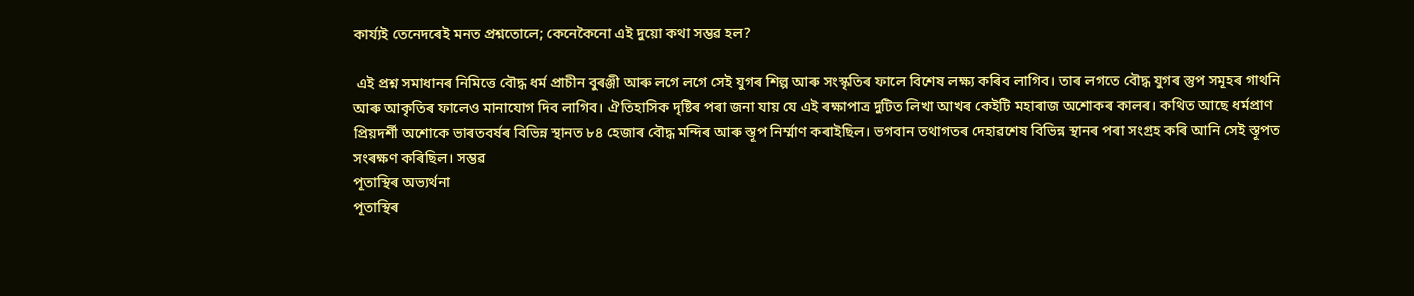কাৰ্য্যই তেনেদৰেই মনত প্রশ্নতোলে; কেনেকৈনো এই দুয়ো কথা সম্ভৱ হল?

 এই প্রশ্ন সমাধানৰ নিমিত্তে বৌদ্ধ ধর্ম প্রাচীন বুৰঞ্জী আৰু লগে লগে সেই যুগৰ শিল্প আৰু সংস্কৃতিৰ ফালে বিশেষ লক্ষ্য কৰিব লাগিব। তাৰ লগতে বৌদ্ধ যুগৰ স্তুপ সমূহৰ গাথনি আৰু আকৃতিৰ ফালেও মানাযোগ দিব লাগিব। ঐতিহাসিক দৃষ্টিৰ পৰা জনা যায় যে এই ৰক্ষাপাত্র দুটিত লিখা আখৰ কেইটি মহাৰাজ অশোকৰ কালৰ। কথিত আছে ধর্মপ্রাণ প্রিয়দর্শী অশোকে ভাৰতবৰ্ষৰ বিভিন্ন স্থানত ৮৪ হেজাৰ বৌদ্ধ মন্দিৰ আৰু স্তূপ নিৰ্ম্মাণ কৰাইছিল। ভগবান তথাগতৰ দেহাৱশেষ বিভিন্ন স্থানৰ পৰা সংগ্ৰহ কৰি আনি সেই স্তূপত সংৰক্ষণ কৰিছিল। সম্ভৱ
পূতাস্থিৰ অভ্যৰ্থনা
পূতাস্থিৰ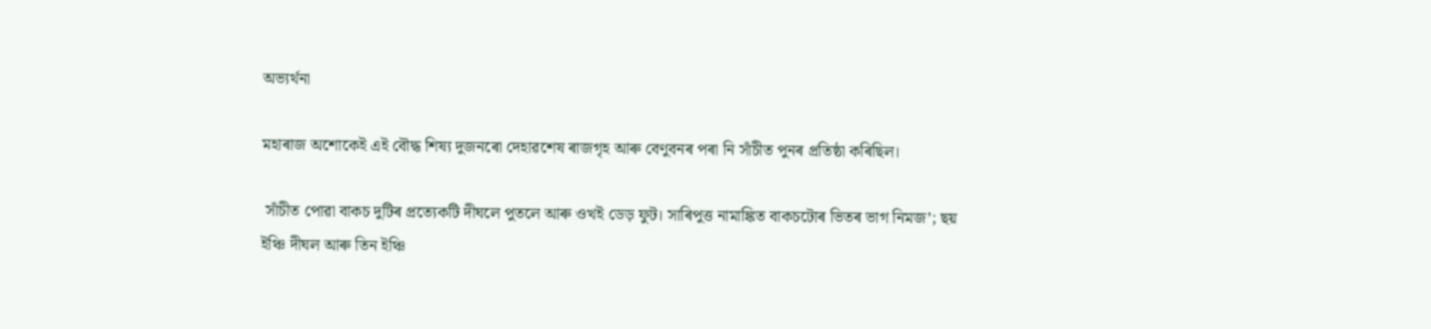অভ্যৰ্থনা

মহাৰাজ অশোকেই এই বৌদ্ধ শিষ্য দুজনৰো দেহাৱশেষ ৰাজগৃহ আৰু বেণুবনৰ পৰা নি সাঁচীত পুনৰ প্ৰতিষ্ঠা কৰিছিল।

 সাঁচীত পোৱা বাকচ দুটিৰ প্ৰত্যেকটি দীঘলে পুতলে আৰু ওখই ডেড় ফুট। সাৰিপুত্ত নামাঙ্কিত বাকচটোৰ ভিতৰ ভাগ নিমজ’; ছয় ইঞ্চি দীঘল আৰু তিন ইঞ্চি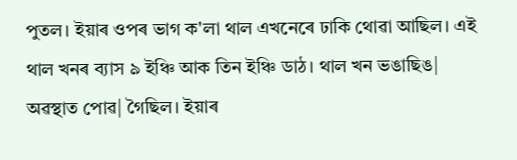পুতল। ইয়াৰ ওপৰ ভাগ ক'লা থাল এখনেৰে ঢাকি থোৱা আছিল। এই থাল খনৰ ব্যাস ৯ ইঞ্চি আক তিন ইঞ্চি ডাঠ। থাল খন ভঙাছিঙ| অৱস্থাত পোৱ| গৈছিল। ইয়াৰ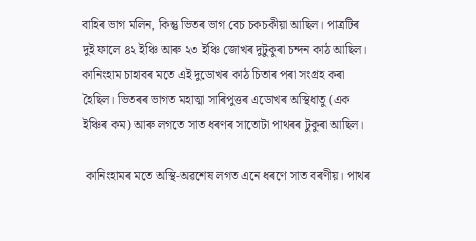বাহিৰ ভাগ মলিন, কিন্তু ভিতৰ ভাগ বেচ চকচকীয়া আছিল। পাত্ৰটিৰ দুই ফালে ৪২ ইঞ্চি আৰু ২৩ ইঞ্চি জোখৰ দুটুকুৰা চন্দন কাঠ আছিল। কানিংহাম চাহাবৰ মতে এই দুডোখৰ কাঠ চিতাৰ পৰা সংগ্ৰহ কৰা হৈছিল। ভিতৰৰ ভাগত মহাত্মা সাৰিপুত্তৰ এডোখৰ অস্থিধাতু (এক ইঞ্চিৰ কম) আৰু লগতে সাত ধৰণৰ সাতোটা পাথৰৰ টুকুৰা আছিল।

 কানিংহামৰ মতে অস্থি-অৱশেষ লগত এনে ধৰণে সাত বৰণীয়। পাথৰ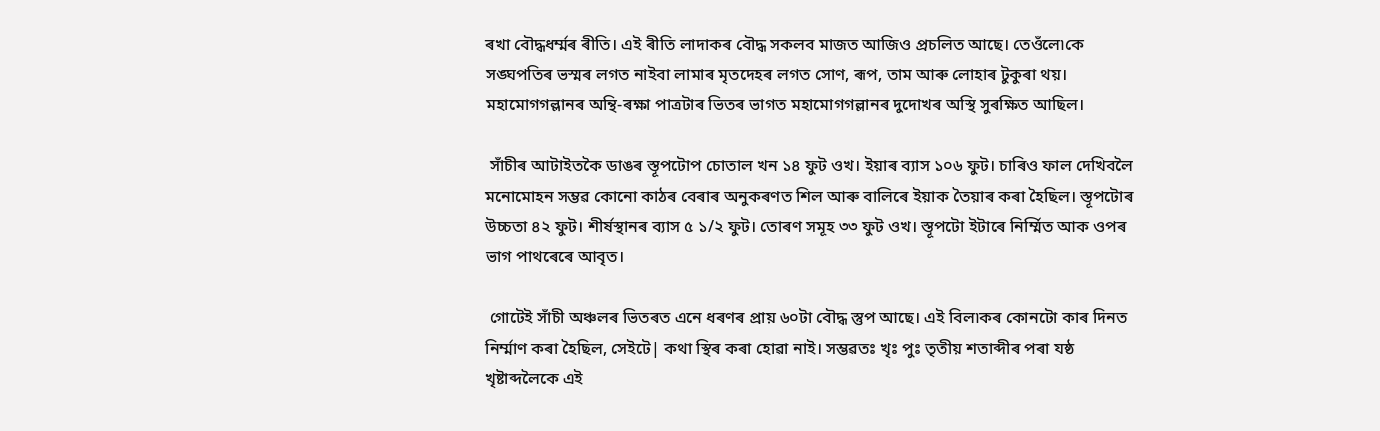ৰখা বৌদ্ধধৰ্ম্মৰ ৰীতি। এই ৰীতি লাদাকৰ বৌদ্ধ সকলব মাজত আজিও প্ৰচলিত আছে। তেওঁলে৷কে সঙ্ঘপতিৰ ভস্মৰ লগত নাইবা লামাৰ মৃতদেহৰ লগত সোণ, ৰূপ, তাম আৰু লোহাৰ টুকুৰা থয়। মহামোগগল্লানৰ অন্থি-ৰক্ষা পাত্ৰটাৰ ভিতৰ ভাগত মহামোগগল্লানৰ দুদোখৰ অস্থি সুৰক্ষিত আছিল।

 সাঁচীৰ আটাইতকৈ ডাঙৰ স্তূপটোপ চোতাল খন ১৪ ফুট ওখ। ইয়াৰ ব্যাস ১০৬ ফুট। চাৰিও ফাল দেখিবলৈ মনোমোহন সম্ভৱ কোনো কাঠৰ বেৰাৰ অনুকৰণত শিল আৰু বালিৰে ইয়াক তৈয়াৰ কৰা হৈছিল। স্তূপটোৰ উচ্চতা ৪২ ফুট। শীৰ্ষস্থানৰ ব্যাস ৫ ১/২ ফুট। তোৰণ সমূহ ৩৩ ফুট ওখ। স্তূপটো ইটাৰে নিৰ্ম্মিত আক ওপৰ ভাগ পাথৰেৰে আবৃত।

 গোটেই সাঁচী অঞ্চলৰ ভিতৰত এনে ধৰণৰ প্রায় ৬০টা বৌদ্ধ স্তুপ আছে। এই বিল৷কৰ কোনটো কাৰ দিনত নিৰ্ম্মাণ কৰা হৈছিল, সেইটে| কথা স্থিৰ কৰা হোৱা নাই। সম্ভৱতঃ খৃঃ পুঃ তৃতীয় শতাব্দীৰ পৰা যষ্ঠ খৃষ্টাব্দলৈকে এই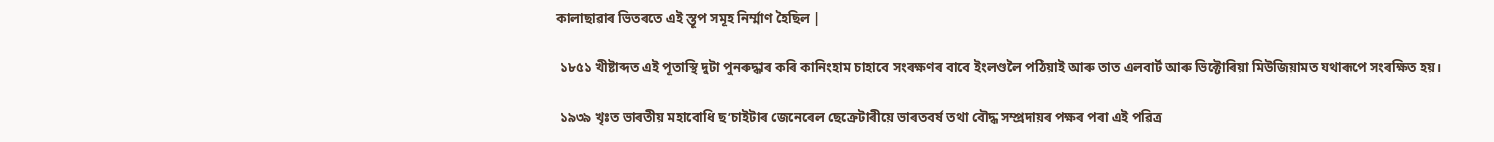কালাছাৱাৰ ভিতৰতে এই স্তূপ সমূহ নিৰ্ম্মাণ হৈছিল |

 ১৮৫১ খীষ্টাব্দত এই পূতাস্থি দুটা পুনৰুদ্ধাৰ কৰি কানিংহাম চাহাবে সংৰক্ষণৰ বাবে ইংলণ্ডলৈ পঠিয়াই আৰু তাত এলবাৰ্ট আৰু ভিক্টোৰিয়া মিউজিয়ামত যথাৰূপে সংৰক্ষিত হয়।

 ১৯৩৯ খৃঃত ভাৰতীয় মহাবোধি ছ’চাইটাৰ জেনেৰেল ছেক্রেটাৰীয়ে ভাৰতবৰ্ষ তথা বৌদ্ধ সম্প্ৰদায়ৰ পক্ষৰ পৰা এই পৱিত্ৰ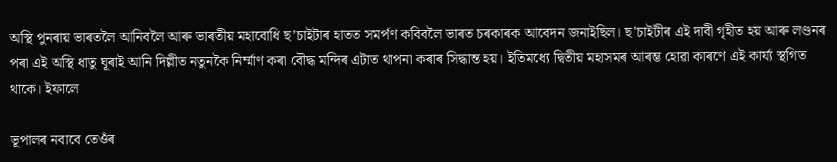অস্থি পুনৰায় ভাৰতলৈ আনিবলৈ আৰু ভাৰতীয় মহাবোধি ছ’চাইটাৰ হাতত সমৰ্পণ কবিবলৈ ভাৰত চৰকাৰক আবেদন জনাইছিল। ছ'চাইটীৰ এই দাবী গৃহীত হয় আৰু লণ্ডনৰ পৰা এই অস্থি ধাতু ঘূৰাই আনি দিল্লীত নতুনকৈ নিৰ্ম্মাণ কৰা বৌদ্ধ মন্দিৰ এটাত থাপনা কৰাৰ সিদ্ধান্ত হয়। ইতিমধ্যে দ্বিতীয় মহাসমৰ আৰম্ভ হোৱা কাৰণে এই কাৰ্য্য স্থগিত থাকে। ইফালে

ভূপালৰ নবাবে তেওঁৰ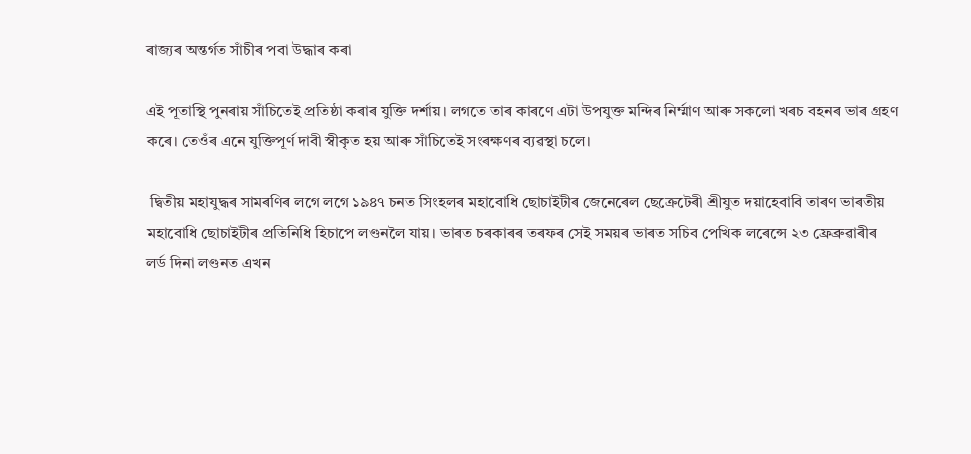ৰাজ্যৰ অন্তৰ্গত সাঁচীৰ পবা উদ্ধাৰ কৰা

এই পূতাস্থি পুনৰায় সাঁচিতেই প্ৰতিষ্ঠা কৰাৰ যুক্তি দৰ্শায়। লগতে তাৰ কাৰণে এটা উপযুক্ত মন্দিৰ নিৰ্ম্মাণ আৰু সকলো খৰচ বহনৰ ভাৰ গ্ৰহণ কৰে। তেওঁৰ এনে যুক্তিপূৰ্ণ দাবী স্বীকৃত হয় আৰু সাঁচিতেই সংৰক্ষণৰ ব্যৱস্থা চলে।

 দ্বিতীয় মহাযুদ্ধৰ সামৰণিৰ লগে লগে ১৯৪৭ চনত সিংহলৰ মহাবোধি ছোচাইটীৰ জেনেৰেল ছেক্ৰেটেৰী শ্ৰীযুত দয়াহেবাবি তাৰণ ভাৰতীয় মহাবোধি ছোচাইটীৰ প্ৰতিনিধি হিচাপে লণ্ডনলৈ যায়। ভাৰত চৰকাৰৰ তৰফৰ সেই সময়ৰ ভাৰত সচিব পেখিক লৰেন্সে ২৩ ফ্ৰেব্ৰুৱাৰীৰ লৰ্ড দিনা লণ্ডনত এখন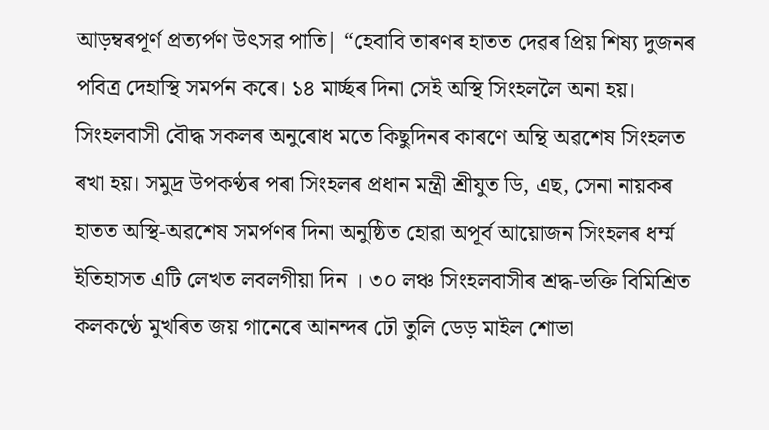আড়ম্বৰপূৰ্ণ প্ৰত্যৰ্পণ উৎসৱ পাতি| “হেবাবি তাৰণৰ হাতত দেৱৰ প্ৰিয় শিষ্য দুজনৰ পবিত্ৰ দেহাস্থি সমৰ্পন কৰে। ১৪ মাৰ্চ্ছৰ দিনা সেই অস্থি সিংহললৈ অনা হয়। সিংহলবাসী বৌদ্ধ সকলৰ অনুৰোধ মতে কিছুদিনৰ কাৰণে অন্থি অৱশেষ সিংহলত ৰখা হয়। সমুদ্ৰ উপকণ্ঠৰ পৰা সিংহলৰ প্ৰধান মন্ত্ৰী শ্ৰীযুত ডি, এছ, সেনা নায়কৰ হাতত অস্থি-অৱশেষ সমৰ্পণৰ দিনা অনুষ্ঠিত হোৱা অপূৰ্ব আয়োজন সিংহলৰ ধৰ্ম্ম ইতিহাসত এটি লেখত লবলগীয়া দিন । ৩০ লঞ্চ সিংহলবাসীৰ শ্ৰদ্ধ-ভক্তি বিমিশ্ৰিত কলকণ্ঠে মুখৰিত জয় গানেৰে আনন্দৰ ঢৌ তুলি ডেড় মাইল শোভা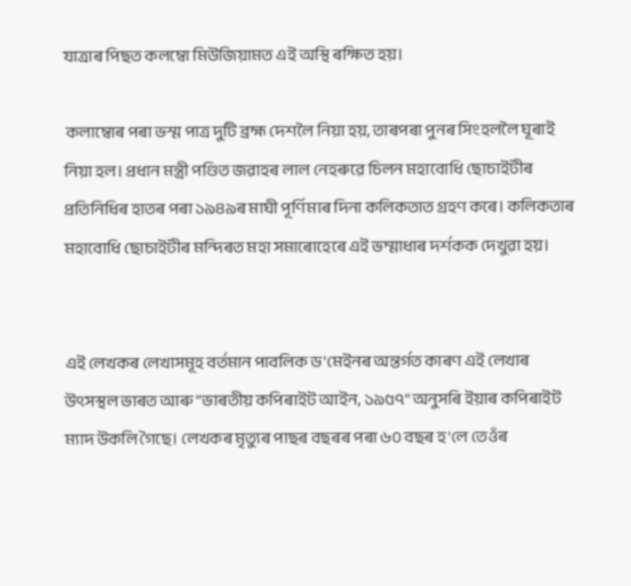যাত্ৰাৰ পিছত কলম্বো মিউজিয়ামত এই অস্থি ৰক্ষিত হয়।

 কলাম্বোৰ পৰা ভস্ম পাত্ৰ দুটি ব্ৰহ্ম দেশলৈ নিয়া হয়, তাৰপৰা পুনৰ সিংহললৈ ঘূৰাই নিয়া হল। প্রধান মন্ত্রী পণ্ডিত জৱাহৰ লাল নেহৰুৱে চিলন মহাবোধি ছোচাইটীৰ প্রতিনিধিৰ হাতৰ পৰা ১৯৪৯ৰ মাঘী পূৰ্ণিমাৰ দিনা কলিকতাত গ্রহণ কৰে। কলিকতাৰ মহাবোধি ছোচাইটীৰ মন্দিৰত মহা সমাৰোহেৰে এই ভম্মাধাৰ দৰ্শকক দেখুৱা হয়।


এই লেখকৰ লেখাসমূহ বৰ্তমান পাবলিক ড'মেইনৰ অন্তৰ্গত কাৰণ এই লেখাৰ উৎসস্থল ভাৰত আৰু "ভাৰতীয় কপিৰাইট আইন, ১৯৫৭" অনুসৰি ইয়াৰ কপিৰাইট ম্যাদ উকলি গৈছে। লেখকৰ মৃত্যুৰ পাছৰ বছৰৰ পৰা ৬০ বছৰ হ'লে তেওঁৰ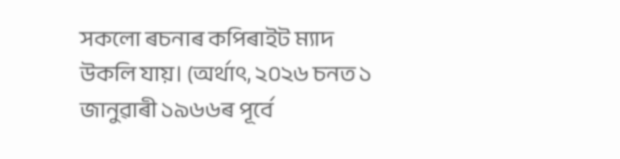সকলো ৰচনাৰ কপিৰাইট ম্যাদ উকলি যায়। (অৰ্থাৎ, ২০২৬ চনত ১ জানুৱাৰী ১৯৬৬ৰ পূৰ্বে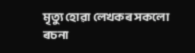মৃত্যু হোৱা লেখকৰ সকলো ৰচনা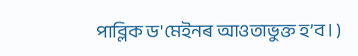পাব্লিক ড'মেইনৰ আওতাভুক্ত হ’ব। )